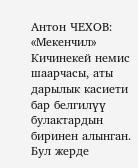Антон ЧЕХОВ: «Мекенчил»
Кичинекей немис шаарчасы, аты дарылык касиети бар белгилүү булактардын биринен алынган. Бул жерде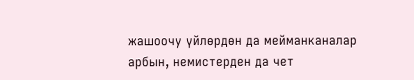жашоочу үйлөрдөн да мейманканалар арбын, немистерден да чет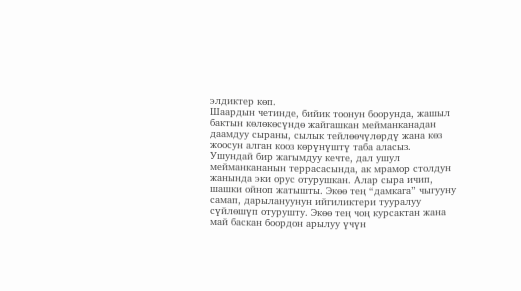элдиктер көп.
Шаардын четинде, бийик тоонун боорунда, жашыл бактын көлөкөсүндө жайгашкан мейманканадан даамдуу сыраны, сылык тейлөөчүлөрдү жана көз жоосун алган кооз көрүнүштү таба аласыз.
Ушундай бир жагымдуу кечте, дал ушул мейманкананын террасасында, ак мрамор столдун жанында эки орус отурушкан. Алар сыра ичип, шашки ойноп жатышты. Экөө тең “дамкага” чыгууну самап, дарылануунун ийгиликтери тууралуу сүйлөшүп отурушту. Экөө тең чоң курсактан жана май баскан боордон арылуу үчүн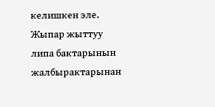келишкен эле.
Жыпар жыттуу липа бактарынын жалбырактарынан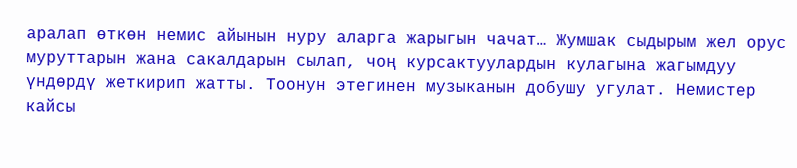аралап өткөн немис айынын нуру аларга жарыгын чачат… Жумшак сыдырым жел орус муруттарын жана сакалдарын сылап, чоң курсактуулардын кулагына жагымдуу үндөрдү жеткирип жатты. Тоонун этегинен музыканын добушу угулат. Немистер кайсы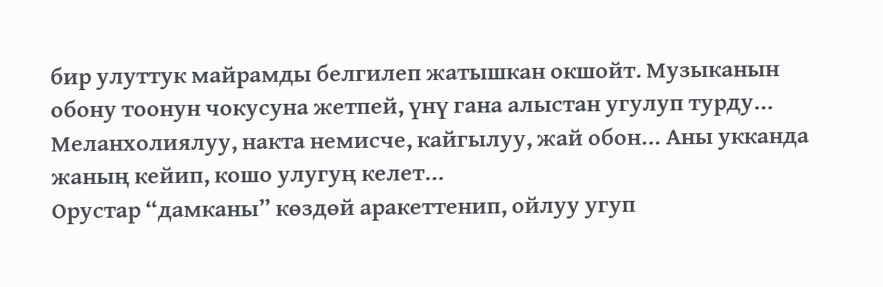бир улуттук майрамды белгилеп жатышкан окшойт. Музыканын обону тоонун чокусуна жетпей, үнү гана алыстан угулуп турду… Меланхолиялуу, накта немисче, кайгылуу, жай обон… Аны укканда жаның кейип, кошо улугуң келет…
Орустар “дамканы” көздөй аракеттенип, ойлуу угуп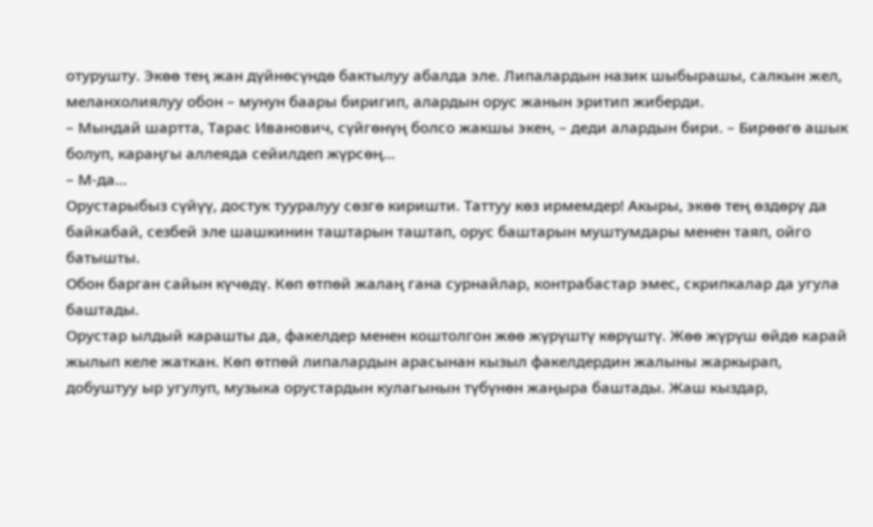отурушту. Экөө тең жан дүйнөсүндө бактылуу абалда эле. Липалардын назик шыбырашы, салкын жел, меланхолиялуу обон – мунун баары биригип, алардын орус жанын эритип жиберди.
– Мындай шартта, Тарас Иванович, сүйгөнүң болсо жакшы экен, – деди алардын бири. – Бирөөгө ашык болуп, караңгы аллеяда сейилдеп жүрсөң…
– М-да…
Орустарыбыз сүйүү, достук тууралуу сөзгө киришти. Таттуу көз ирмемдер! Акыры, экөө тең өздөрү да байкабай, сезбей эле шашкинин таштарын таштап, орус баштарын муштумдары менен таяп, ойго батышты.
Обон барган сайын күчөдү. Көп өтпөй жалаң гана сурнайлар, контрабастар эмес, скрипкалар да угула баштады.
Орустар ылдый карашты да, факелдер менен коштолгон жөө жүрүштү көрүштү. Жөө жүрүш өйдө карай жылып келе жаткан. Көп өтпөй липалардын арасынан кызыл факелдердин жалыны жаркырап, добуштуу ыр угулуп, музыка орустардын кулагынын түбүнөн жаңыра баштады. Жаш кыздар,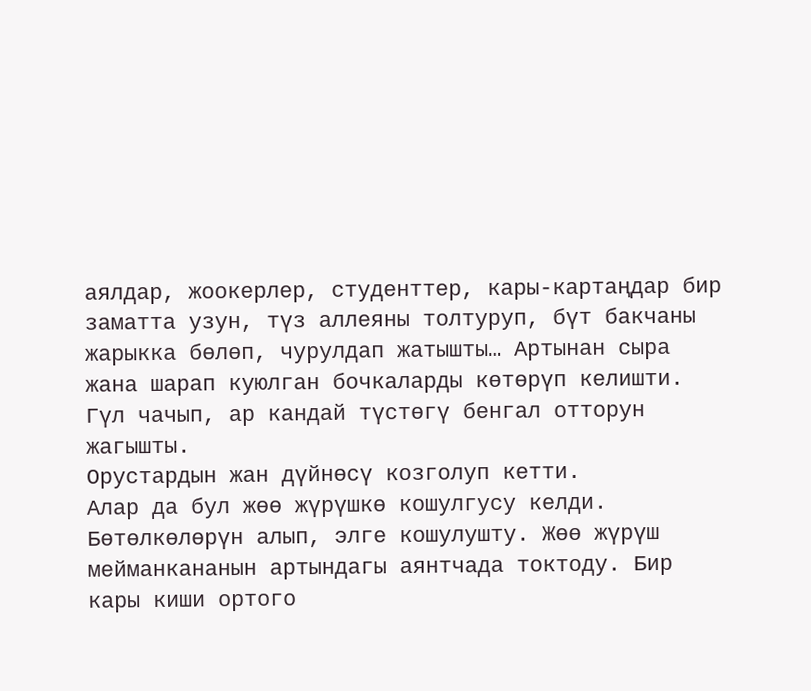аялдар, жоокерлер, студенттер, кары-картаңдар бир заматта узун, түз аллеяны толтуруп, бүт бакчаны жарыкка бөлөп, чурулдап жатышты… Артынан сыра жана шарап куюлган бочкаларды көтөрүп келишти. Гүл чачып, ар кандай түстөгү бенгал отторун жагышты.
Орустардын жан дүйнөсү козголуп кетти.
Алар да бул жөө жүрүшкө кошулгусу келди. Бөтөлкөлөрүн алып, элге кошулушту. Жөө жүрүш мейманкананын артындагы аянтчада токтоду. Бир кары киши ортого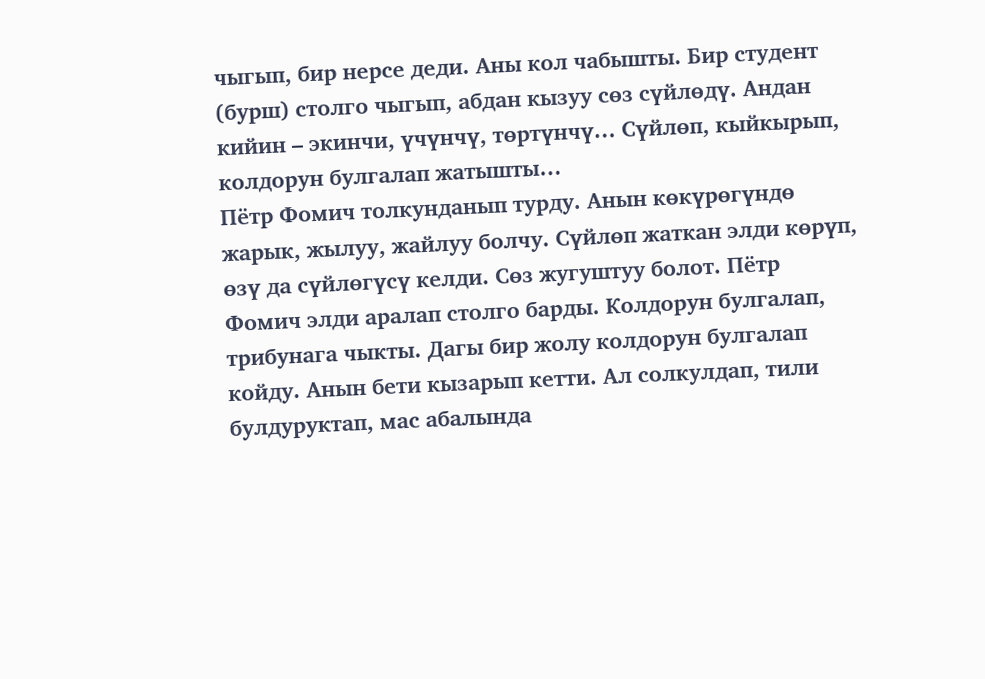чыгып, бир нерсе деди. Аны кол чабышты. Бир студент (бурш) столго чыгып, абдан кызуу сөз сүйлөдү. Андан кийин – экинчи, үчүнчү, төртүнчү… Сүйлөп, кыйкырып, колдорун булгалап жатышты…
Пётр Фомич толкунданып турду. Анын көкүрөгүндө жарык, жылуу, жайлуу болчу. Сүйлөп жаткан элди көрүп, өзү да сүйлөгүсү келди. Сөз жугуштуу болот. Пётр Фомич элди аралап столго барды. Колдорун булгалап, трибунага чыкты. Дагы бир жолу колдорун булгалап койду. Анын бети кызарып кетти. Ал солкулдап, тили булдуруктап, мас абалында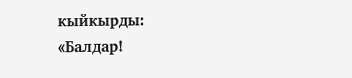кыйкырды:
«Балдар!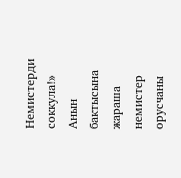Немистерди соккула!»
Анын бактысына жараша немистер орусчаны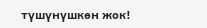түшүнүшкөн жок!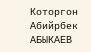Которгон Абийрбек АБЫКАЕВ